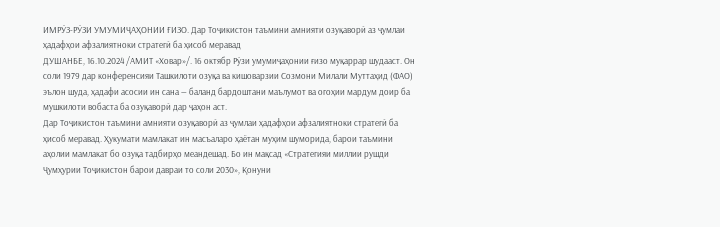ИМРӮЗ-РӮЗИ УМУМИҶАҲОНИИ ҒИЗО. Дар Тоҷикистон таъмини амнияти озуқаворӣ аз ҷумлаи ҳадафҳои афзалиятноки стратегӣ ба ҳисоб меравад
ДУШАНБЕ, 16.10.2024 /АМИТ «Ховар»/. 16 октябр Рӯзи умумиҷаҳонии ғизо муқаррар шудааст. Он соли 1979 дар конференсияи Ташкилоти озуқа ва кишоварзии Созмони Милали Муттаҳид (ФАО) эълон шуда, ҳадафи асосии ин сана — баланд бардоштани маълумот ва огоҳии мардум доир ба мушкилоти вобаста ба озуқаворӣ дар ҷаҳон аст.
Дар Тоҷикистон таъмини амнияти озуқаворӣ аз ҷумлаи ҳадафҳои афзалиятноки стратегӣ ба ҳисоб меравад. Ҳукумати мамлакат ин масъаларо ҳаётан муҳим шуморида, барои таъмини аҳолии мамлакат бо озуқа тадбирҳо меандешад. Бо ин мақсад «Стратегияи миллии рушди Ҷумҳурии Тоҷикистон барои давраи то соли 2030», Қонуни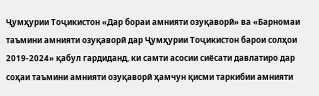Ҷумҳурии Тоҷикистон «Дар бораи амнияти озуқаворӣ» ва «Барномаи таъмини амнияти озуқаворӣ дар Ҷумҳурии Тоҷикистон барои солҳои 2019-2024» қабул гардиданд, ки самти асосии сиёсати давлатиро дар соҳаи таъмини амнияти озуқаворӣ ҳамчун қисми таркибии амнияти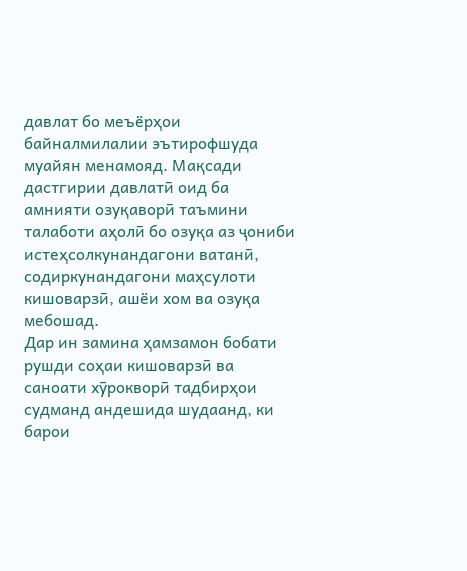давлат бо меъёрҳои байналмилалии эътирофшуда муайян менамояд. Мақсади дастгирии давлатӣ оид ба амнияти озуқаворӣ таъмини талаботи аҳолӣ бо озуқа аз ҷониби истеҳсолкунандагони ватанӣ, содиркунандагони маҳсулоти кишоварзӣ, ашёи хом ва озуқа мебошад.
Дар ин замина ҳамзамон бобати рушди соҳаи кишоварзӣ ва саноати хӯрокворӣ тадбирҳои судманд андешида шудаанд, ки барои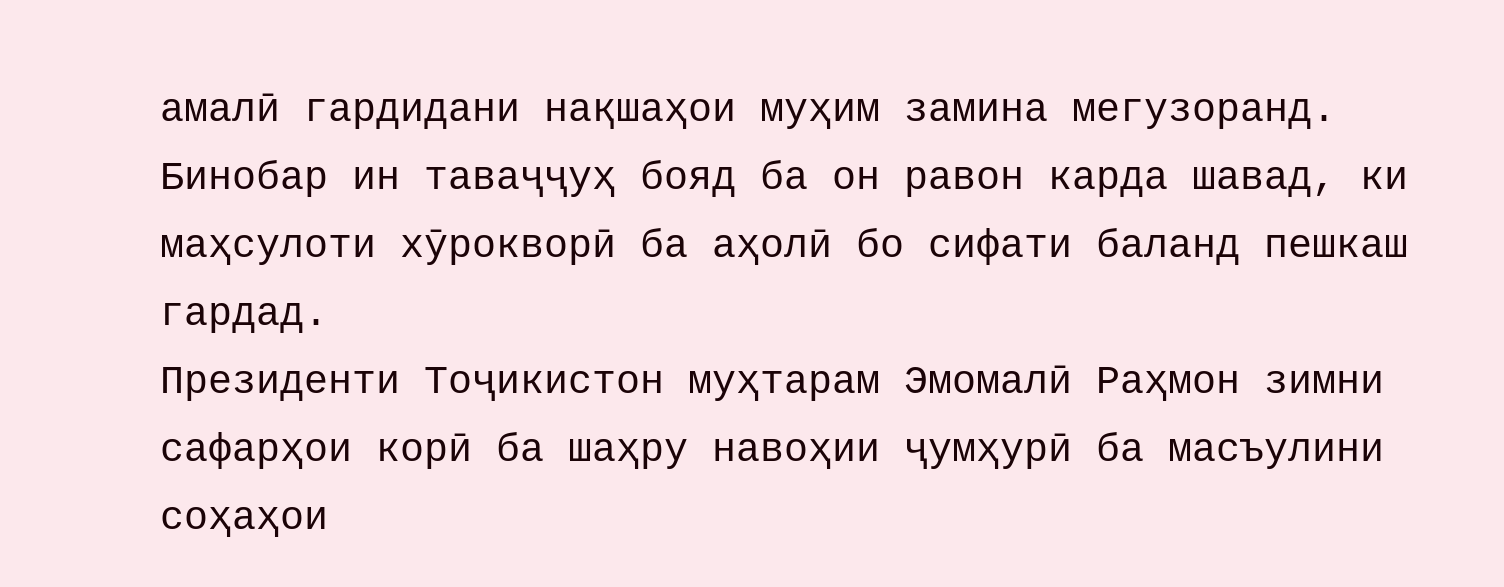амалӣ гардидани нақшаҳои муҳим замина мегузоранд. Бинобар ин таваҷҷуҳ бояд ба он равон карда шавад, ки маҳсулоти хӯрокворӣ ба аҳолӣ бо сифати баланд пешкаш гардад.
Президенти Тоҷикистон муҳтарам Эмомалӣ Раҳмон зимни сафарҳои корӣ ба шаҳру навоҳии ҷумҳурӣ ба масъулини соҳаҳои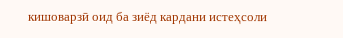кишоварзӣ оид ба зиёд кардани истеҳсоли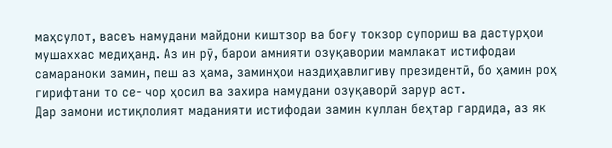маҳсулот, васеъ намудани майдони киштзор ва боғу токзор супориш ва дастурҳои мушаххас медиҳанд. Аз ин рӯ, барои амнияти озуқавории мамлакат истифодаи самараноки замин, пеш аз ҳама, заминҳои наздиҳавлигиву президентӣ, бо ҳамин роҳ гирифтани то се- чор ҳосил ва захира намудани озуқаворӣ зарур аст.
Дар замони истиқлолият маданияти истифодаи замин куллан беҳтар гардида, аз як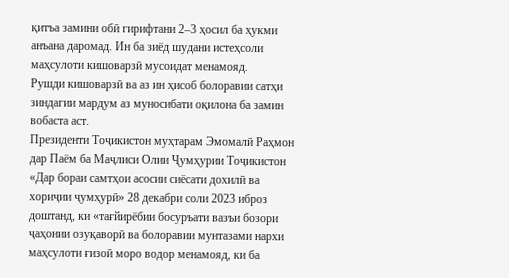қитъа замини обӣ гирифтани 2–3 ҳосил ба ҳукми анъана даромад. Ин ба зиёд шудани истеҳсоли маҳсулоти кишоварзӣ мусоидат менамояд.
Рушди кишоварзӣ ва аз ин ҳисоб болоравии сатҳи зиндагии мардум аз муносибати оқилона ба замин вобаста аст.
Президенти Тоҷикистон муҳтарам Эмомалӣ Раҳмон дар Паём ба Маҷлиси Олии Ҷумҳурии Тоҷикистон «Дар бораи самтҳои асосии сиёсати дохилӣ ва хориҷии ҷумҳурӣ» 28 декабри соли 2023 иброз доштанд, ки «тағйирёбии босуръати вазъи бозори ҷаҳонии озуқаворӣ ва болоравии мунтазами нархи маҳсулоти ғизоӣ моро водор менамояд, ки ба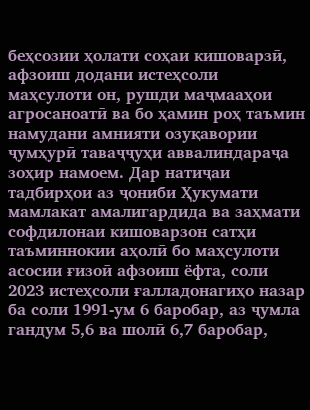беҳсозии ҳолати соҳаи кишоварзӣ, афзоиш додани истеҳсоли маҳсулоти он, рушди маҷмааҳои агросаноатӣ ва бо ҳамин роҳ таъмин намудани амнияти озуқавории ҷумҳурӣ таваҷҷуҳи аввалиндараҷа зоҳир намоем. Дар натиҷаи тадбирҳои аз ҷониби Ҳукумати мамлакат амалигардида ва заҳмати софдилонаи кишоварзон сатҳи таъминнокии аҳолӣ бо маҳсулоти асосии ғизоӣ афзоиш ёфта, соли 2023 истеҳсоли ғалладонагиҳо назар ба соли 1991-ум 6 баробар, аз ҷумла гандум 5,6 ва шолӣ 6,7 баробар,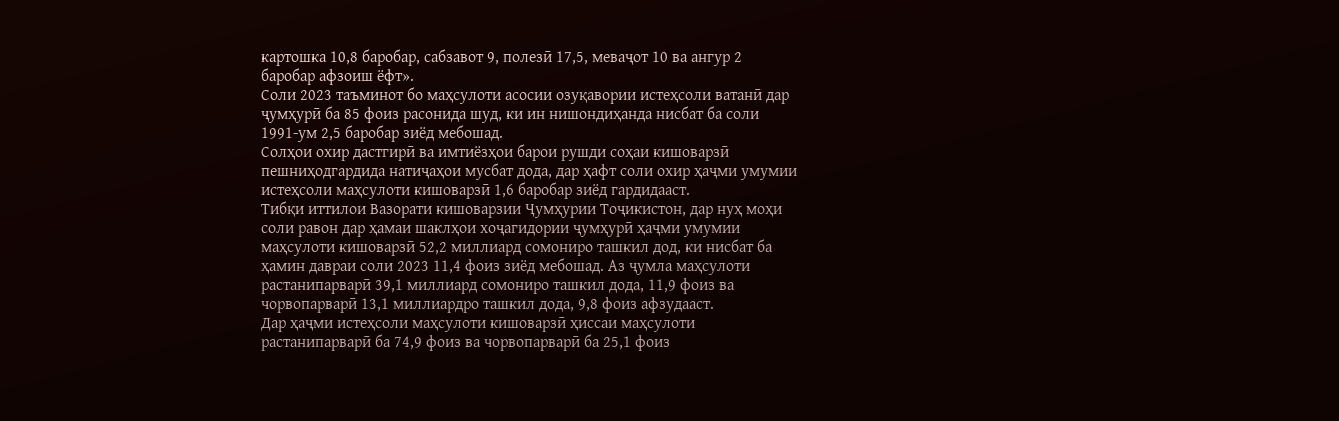картошка 10,8 баробар, сабзавот 9, полезӣ 17,5, меваҷот 10 ва ангур 2 баробар афзоиш ёфт».
Соли 2023 таъминот бо маҳсулоти асосии озуқавории истеҳсоли ватанӣ дар ҷумҳурӣ ба 85 фоиз расонида шуд, ки ин нишондиҳанда нисбат ба соли 1991-ум 2,5 баробар зиёд мебошад.
Солҳои охир дастгирӣ ва имтиёзҳои барои рушди соҳаи кишоварзӣ пешниҳодгардида натиҷаҳои мусбат дода, дар ҳафт соли охир ҳаҷми умумии истеҳсоли маҳсулоти кишоварзӣ 1,6 баробар зиёд гардидааст.
Тибқи иттилои Вазорати кишоварзии Ҷумҳурии Тоҷикистон, дар нуҳ моҳи соли равон дар ҳамаи шаклҳои хоҷагидории ҷумҳурӣ ҳаҷми умумии маҳсулоти кишоварзӣ 52,2 миллиард сомониро ташкил дод, ки нисбат ба ҳамин давраи соли 2023 11,4 фоиз зиёд мебошад. Аз ҷумла маҳсулоти растанипарварӣ 39,1 миллиард сомониро ташкил дода, 11,9 фоиз ва чорвопарварӣ 13,1 миллиардро ташкил дода, 9,8 фоиз афзудааст.
Дар ҳаҷми истеҳсоли маҳсулоти кишоварзӣ ҳиссаи маҳсулоти растанипарварӣ ба 74,9 фоиз ва чорвопарварӣ ба 25,1 фоиз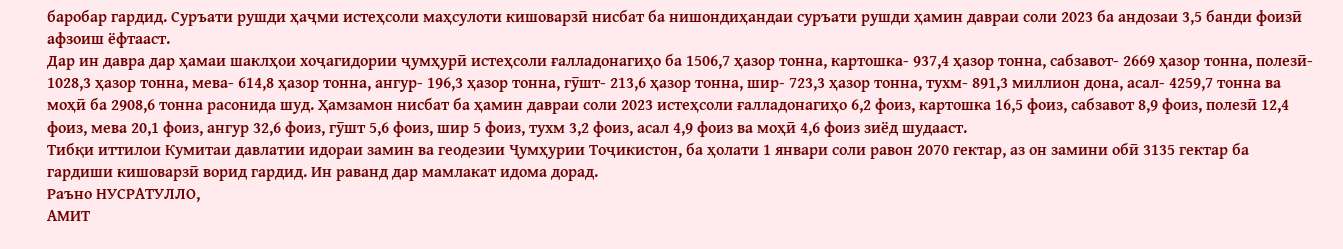баробар гардид. Суръати рушди ҳаҷми истеҳсоли маҳсулоти кишоварзӣ нисбат ба нишондиҳандаи суръати рушди ҳамин давраи соли 2023 ба андозаи 3,5 банди фоизӣ афзоиш ёфтааст.
Дар ин давра дар ҳамаи шаклҳои хоҷагидории ҷумҳурӣ истеҳсоли ғалладонагиҳо ба 1506,7 ҳазор тонна, картошка- 937,4 ҳазор тонна, сабзавот- 2669 ҳазор тонна, полезӣ- 1028,3 ҳазор тонна, мева- 614,8 ҳазор тонна, ангур- 196,3 ҳазор тонна, гӯшт- 213,6 ҳазор тонна, шир- 723,3 ҳазор тонна, тухм- 891,3 миллион дона, асал- 4259,7 тонна ва моҳӣ ба 2908,6 тонна расонида шуд. Ҳамзамон нисбат ба ҳамин давраи соли 2023 истеҳсоли ғалладонагиҳо 6,2 фоиз, картошка 16,5 фоиз, сабзавот 8,9 фоиз, полезӣ 12,4 фоиз, мева 20,1 фоиз, ангур 32,6 фоиз, гӯшт 5,6 фоиз, шир 5 фоиз, тухм 3,2 фоиз, асал 4,9 фоиз ва моҳӣ 4,6 фоиз зиёд шудааст.
Тибқи иттилои Кумитаи давлатии идораи замин ва геодезии Ҷумҳурии Тоҷикистон, ба ҳолати 1 январи соли равон 2070 гектар, аз он замини обӣ 3135 гектар ба гардиши кишоварзӣ ворид гардид. Ин раванд дар мамлакат идома дорад.
Раъно НУСРАТУЛЛО,
АМИТ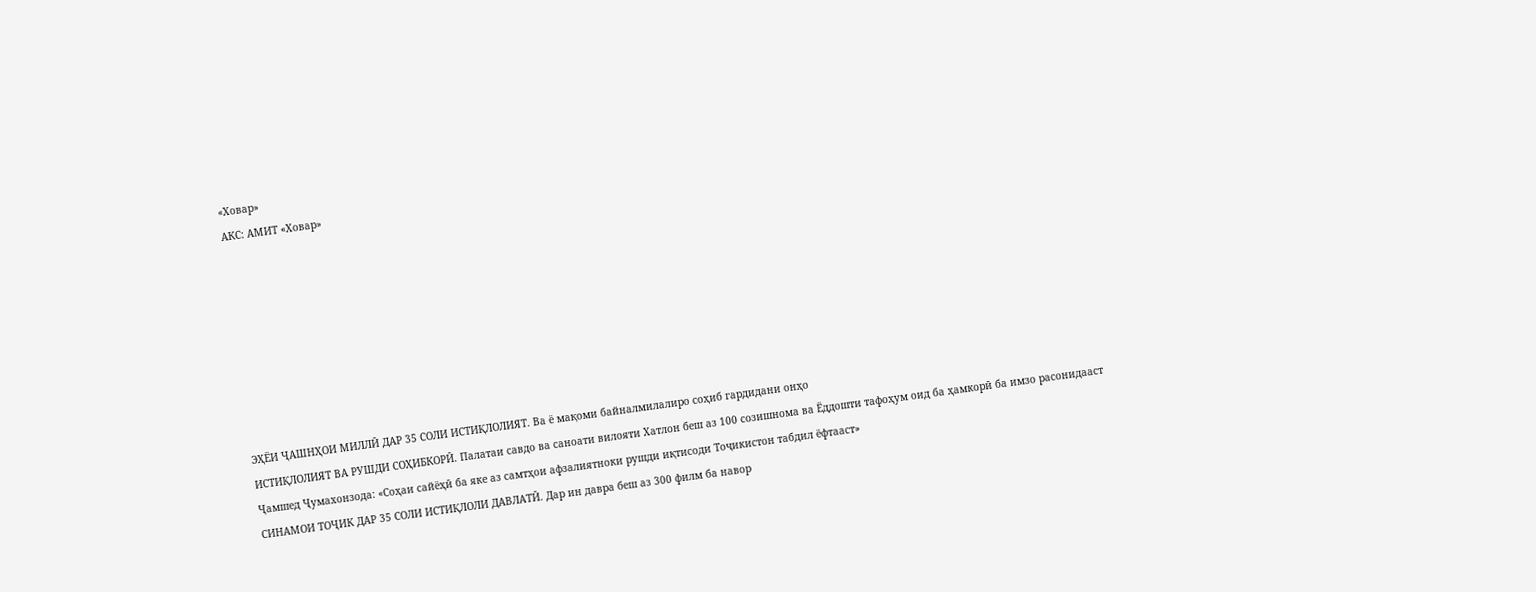«Ховар»
АКС: АМИТ «Ховар»








ЭҲЁИ ҶАШНҲОИ МИЛЛӢ ДАР 35 СОЛИ ИСТИҚЛОЛИЯТ. Ва ё мақоми байналмилалиро соҳиб гардидани онҳо
ИСТИҚЛОЛИЯТ ВА РУШДИ СОҲИБКОРӢ. Палатаи савдо ва саноати вилояти Хатлон беш аз 100 созишнома ва Ёддошти тафоҳум оид ба ҳамкорӣ ба имзо расонидааст
Ҷамшед Ҷумахонзода: «Соҳаи сайёҳӣ ба яке аз самтҳои афзалиятноки рушди иқтисоди Тоҷикистон табдил ёфтааст»
СИНАМОИ ТОҶИК ДАР 35 СОЛИ ИСТИҚЛОЛИ ДАВЛАТӢ. Дар ин давра беш аз 300 филм ба навор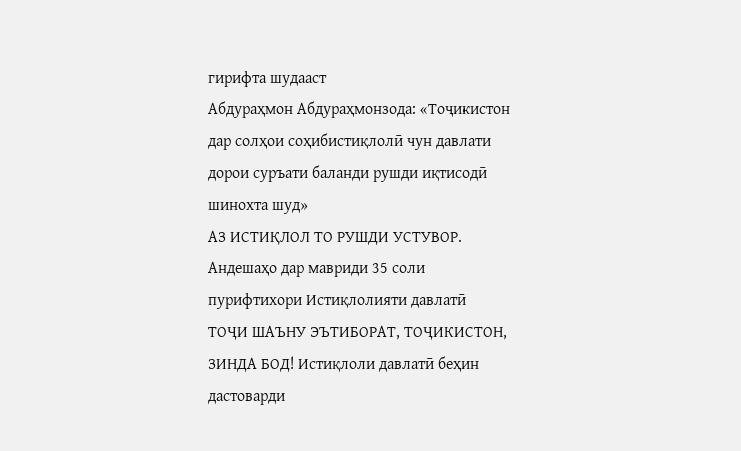гирифта шудааст
Абдураҳмон Абдураҳмонзода: «Тоҷикистон дар солҳои соҳибистиқлолӣ чун давлати дорои суръати баланди рушди иқтисодӣ шинохта шуд»
АЗ ИСТИҚЛОЛ ТО РУШДИ УСТУВОР. Андешаҳо дар мавриди 35 соли пурифтихори Истиқлолияти давлатӣ
ТОҶИ ШАЪНУ ЭЪТИБОРАТ, ТОҶИКИСТОН, ЗИНДА БОД! Истиқлоли давлатӣ беҳин дастоварди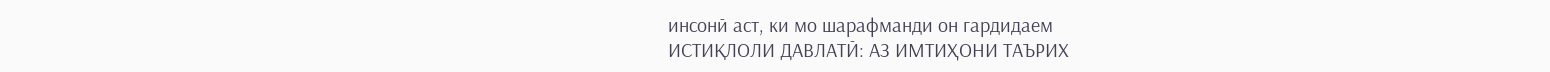инсонӣ аст, ки мо шарафманди он гардидаем
ИСТИҚЛОЛИ ДАВЛАТӢ: АЗ ИМТИҲОНИ ТАЪРИХ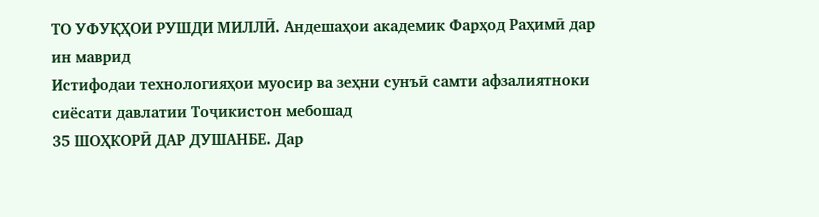ТО УФУҚҲОИ РУШДИ МИЛЛӢ. Андешаҳои академик Фарҳод Раҳимӣ дар ин маврид
Истифодаи технологияҳои муосир ва зеҳни сунъӣ самти афзалиятноки сиёсати давлатии Тоҷикистон мебошад
35 ШОҲКОРӢ ДАР ДУШАНБЕ. Дар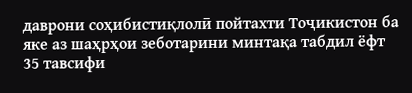даврони соҳибистиқлолӣ пойтахти Тоҷикистон ба яке аз шаҳрҳои зеботарини минтақа табдил ёфт
35 тавсифи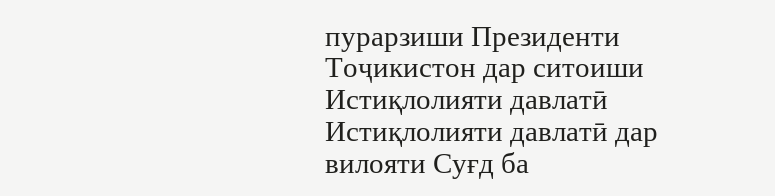пурарзиши Президенти Тоҷикистон дар ситоиши Истиқлолияти давлатӣ
Истиқлолияти давлатӣ дар вилояти Суғд ба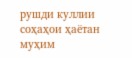рушди куллии соҳаҳои ҳаётан муҳим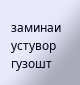заминаи устувор гузошт